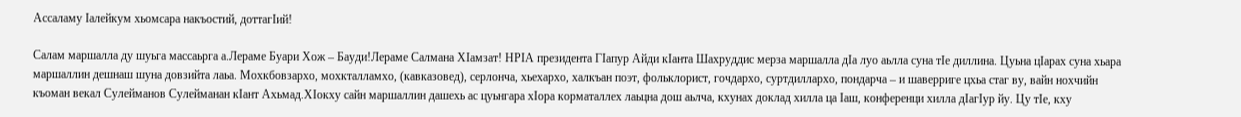Ассаламу Iалейкум хьомсара накъостий, доттагIий!

Салам маршалла ду шуьга массаьрга а.Лераме Буари Хож – Бауди!Лераме Салмана ХIамзат! НРIА президента ГIапур Айди кIанта Шахруддис мерза маршалла дIа луо аьлла суна тIе диллина. Цуьна цIарах суна хьара маршаллин дешнаш шуна довзийта лаьа. Мохкбовзархо, мохкталламхо, (кавказовед), серлонча, хьехархо, халкъан поэт, фольклорист, гочдархо, суртдиллархо, пондарча – и шаверриге цхьа стаг ву, вайн нохчийн къоман векал Сулейманов Сулейманан кIант Ахьмад.ХIокху сайн маршаллин дашехь ас цуьнгара хIора корматаллех лаьцна дош аьлча, кхунах доклад хилла ца Iаш, конференци хилла дIагIур йу. Цу тIе, кху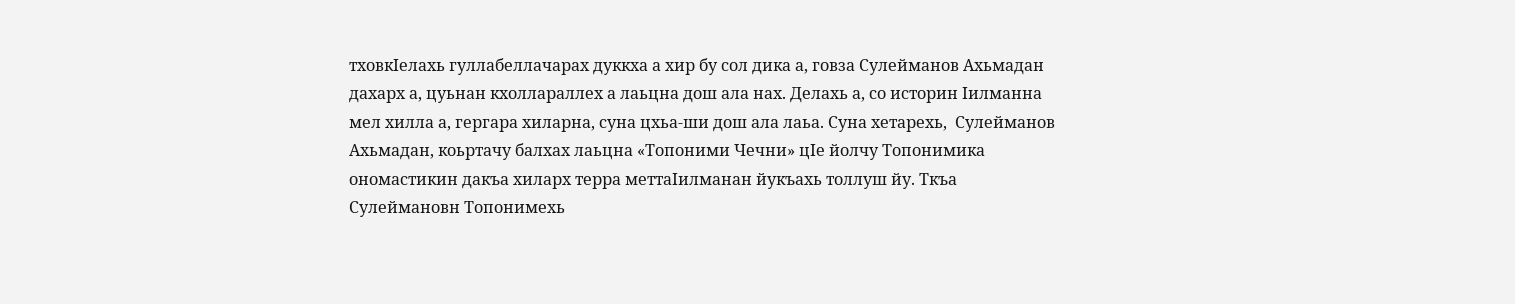тховкIелахь гуллабеллачарах дуккха а хир бу сол дика а, говза Сулейманов Ахьмадан дахарх а, цуьнан кхоллараллех а лаьцна дош ала нах. Делахь а, со историн Iилманна мел хилла а, гергара хиларна, суна цхьа-ши дош ала лаьа. Суна хетарехь,  Сулейманов Ахьмадан, коьртачу балхах лаьцна «Топоними Чечни» цIе йолчу Топонимика ономастикин дакъа хиларх терра меттаIилманан йукъахь толлуш йу. Ткъа Сулеймановн Топонимехь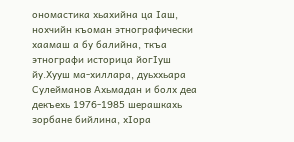ономастика хьахийна ца Iаш, нохчийн къоман этнографически хаамаш а бу балийна, ткъа этнографи историца йогIуш йу.Хууш ма-хиллара, дуьххьара Сулейманов Ахьмадан и болх деа декъехь 1976-1985 шерашкахь зорбане бийлина, хIора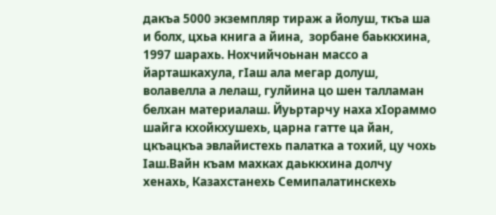дакъа 5000 экземпляр тираж а йолуш, ткъа ша и болх, цхьа книга а йина,  зорбане баьккхина, 1997 шарахь. Нохчийчоьнан массо а йарташкахула, гIаш ала мегар долуш, волавелла а лелаш, гулйина цо шен талламан белхан материалаш. Йуьртарчу наха хIораммо шайга кхойкхушехь, царна гатте ца йан, цкъацкъа эвлайистехь палатка а тохий, цу чохь Iаш.Вайн къам махках даьккхина долчу хенахь, Казахстанехь Семипалатинскехь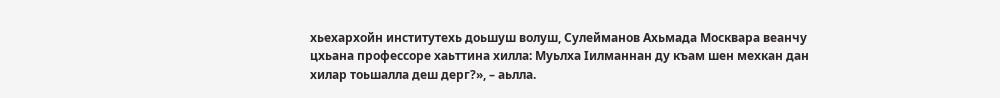хьехархойн институтехь доьшуш волуш, Сулейманов Ахьмада Москвара веанчу цхьана профессоре хаьттина хилла: Муьлха Iилманнан ду къам шен мехкан дан хилар тоьшалла деш дерг?», – аьлла.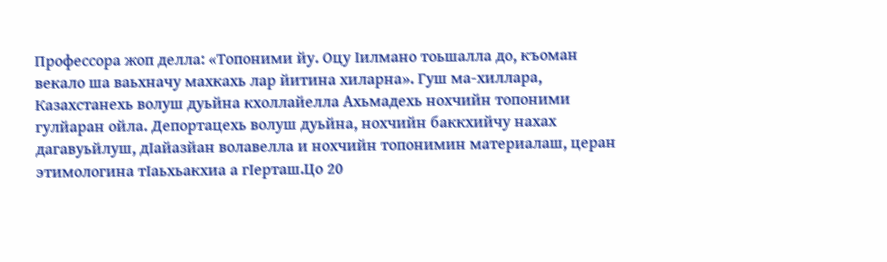Профессора жоп делла: «Топоними йу. Оцу Iилмано тоьшалла до, къоман векало ша ваьхначу махкахь лар йитина хиларна». Гуш ма-хиллара,  Казахстанехь волуш дуьйна кхоллайелла Ахьмадехь нохчийн топоними гулйаран ойла. Депортацехь волуш дуьйна, нохчийн баккхийчу нахах дагавуьйлуш, дIайазйан волавелла и нохчийн топонимин материалаш, церан этимологина тIаьхьакхиа а гIерташ.Цо 20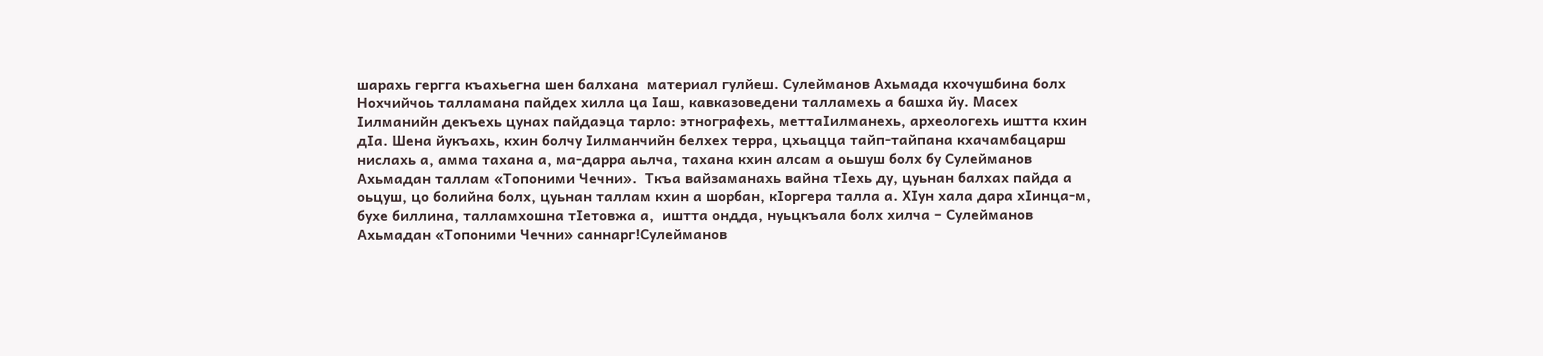шарахь гергга къахьегна шен балхана  материал гулйеш. Сулейманов Ахьмада кхочушбина болх Нохчийчоь талламана пайдех хилла ца Iаш, кавказоведени талламехь а башха йу. Масех Iилманийн декъехь цунах пайдаэца тарло: этнографехь, меттаIилманехь, археологехь иштта кхин дIа. Шена йукъахь, кхин болчу Iилманчийн белхех терра, цхьацца тайп-тайпана кхачамбацарш нислахь а, амма тахана а, ма-дарра аьлча, тахана кхин алсам а оьшуш болх бу Сулейманов Ахьмадан таллам «Топоними Чечни».  Ткъа вайзаманахь вайна тIехь ду, цуьнан балхах пайда а оьцуш, цо болийна болх, цуьнан таллам кхин а шорбан, кIоргера талла а. ХIун хала дара хIинца-м, бухе биллина, талламхошна тIетовжа а,  иштта ондда, нуьцкъала болх хилча – Сулейманов Ахьмадан «Топоними Чечни» саннарг!Сулейманов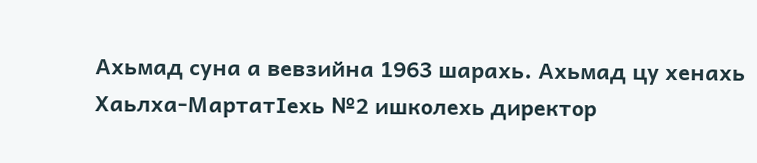Ахьмад суна а вевзийна 1963 шарахь. Ахьмад цу хенахь Хаьлха-МартатIехь №2 ишколехь директор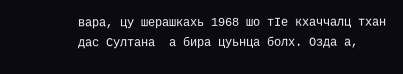вара, цу шерашкахь 1968 шо тIе кхаччалц тхан дас Султана  а бира цуьнца болх. Озда а,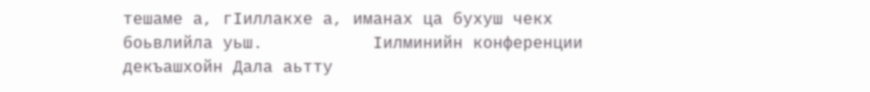тешаме а, гIиллакхе а, иманах ца бухуш чекх боьвлийла уьш.           Iилминийн конференции декъашхойн Дала аьтту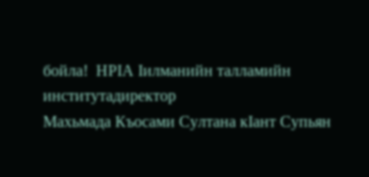бойла!  НРIА Iилманийн талламийн институтадиректор                                                   Махьмада Къосами Султана кIант Супьян